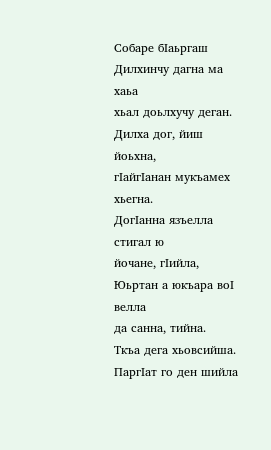Собаре бIаьргаш
Дилхинчу дагна ма хаьа
хьал доьлхучу деган.
Дилха дог, йиш йоьхна,
гIайгIанан мукъамех хьегна.
ДогIанна язъелла стигал ю
йочане, гIийла,
Юьртан а юкъара воI велла
да санна, тийна.
Ткъа дега хьовсийша.
ПаргIат го ден шийла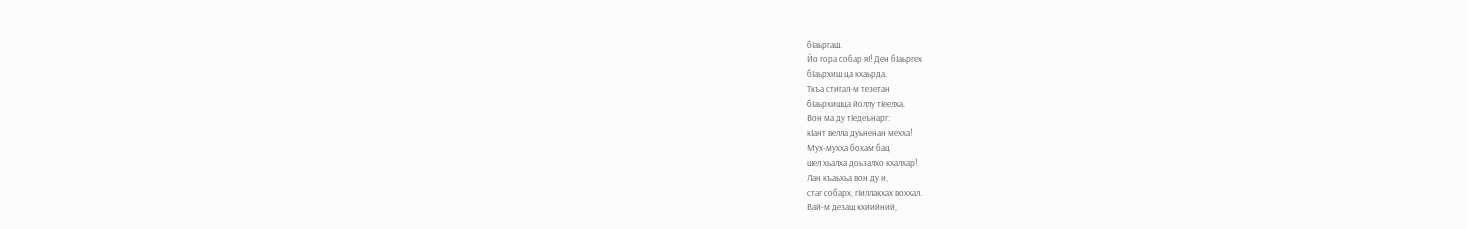бIаьргаш.
Йо гора собар яI! Ден бIаьргех
бIаьрхиш ца кхаьрда.
Ткъа стигал-м тезетан
бIаьрхишца йоллу тIеелха.
Вон ма ду тIедеънарг:
кIант велла дуьненан мехха!
Мух-мухха бохам бац
шел хьалха доьзалхо кхалхар!
Лан къаьхьа вон ду и,
стаг собарх, гIиллакхах воххал.
Вай-м дезаш кхиийний,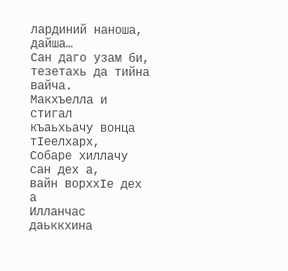лардиний наноша, дайша…
Сан даго узам би,
тезетахь да тийна вайча.
Макхъелла и стигал
къаьхьачу вонца тIеелхарх,
Собаре хиллачу сан дех а,
вайн ворххIе дех а
Илланчас даьккхина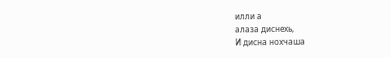илли а
алаза диснехь,
И дисна нохчаша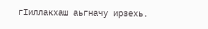гIиллакхаш аьгначу ирзехь.